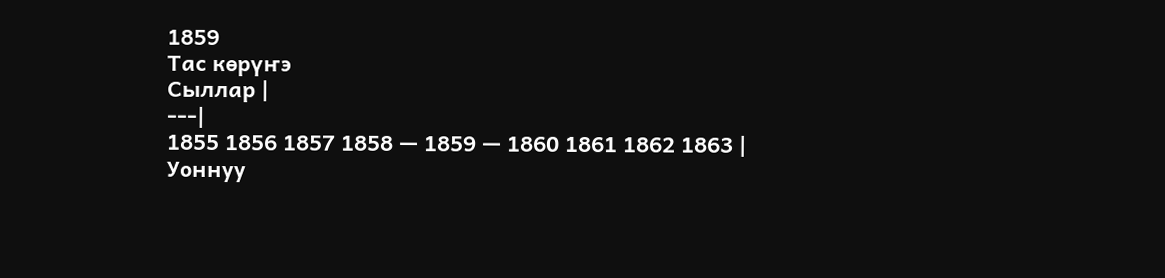1859
Тас көрүҥэ
Сыллар |
---|
1855 1856 1857 1858 — 1859 — 1860 1861 1862 1863 |
Уоннуу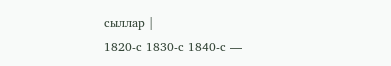сыллар |
1820-с 1830-с 1840-с —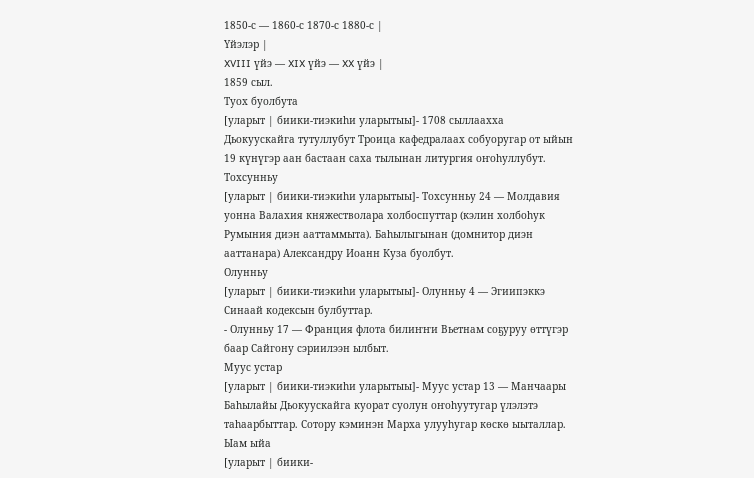1850-с — 1860-с 1870-с 1880-с |
Үйэлэр |
XVIII үйэ — XIX үйэ — XX үйэ |
1859 сыл.
Туох буолбута
[уларыт | биики-тиэкиһи уларытыы]- 1708 сыллаахха Дьокуускайга тутуллубут Троица кафедралаах собуоругар от ыйын 19 күнүгэр аан бастаан саха тылынан литургия оҥоһуллубут.
Тохсунньу
[уларыт | биики-тиэкиһи уларытыы]- Тохсунньу 24 — Молдавия уонна Валахия княжестволара холбоспуттар (кэлин холбоһук Румыния диэн ааттаммыта). Баһылыгынан (домнитор диэн ааттанара) Александру Иоанн Куза буолбут.
Олунньу
[уларыт | биики-тиэкиһи уларытыы]- Олунньу 4 — Эгиипэккэ Синаай кодексын булбуттар.
- Олунньу 17 — Франция флота билиҥҥи Вьетнам соҕуруу өттүгэр баар Сайгону сэриилээн ылбыт.
Муус устар
[уларыт | биики-тиэкиһи уларытыы]- Муус устар 13 — Манчаары Баһылайы Дьокуускайга куорат суолун оҥоһуутугар үлэлэтэ таһаарбыттар. Сотору кэминэн Марха улууһугар көскө ыыталлар.
Ыам ыйа
[уларыт | биики-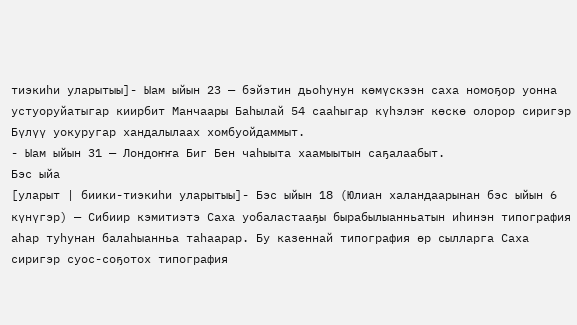тиэкиһи уларытыы]- Ыам ыйын 23 — бэйэтин дьоһунун көмүскээн саха номоҕор уонна устуоруйатыгар киирбит Манчаары Баһылай 54 сааһыгар күһэлэҥ көскө олорор сиригэр Бүлүү уокуругар хандалылаах хомбуойдаммыт.
- Ыам ыйын 31 — Лондоҥҥа Биг Бен чаһыыта хаамыытын саҕалаабыт.
Бэс ыйа
[уларыт | биики-тиэкиһи уларытыы]- Бэс ыйын 18 (Юлиан халандаарынан бэс ыйын 6 күнүгэр) — Сибиир кэмитиэтэ Саха уобаластааҕы бырабылыанньатын иһинэн типография аһар туһунан балаһыанньа таһаарар. Бу казеннай типография өр сылларга Саха сиригэр суос-соҕотох типография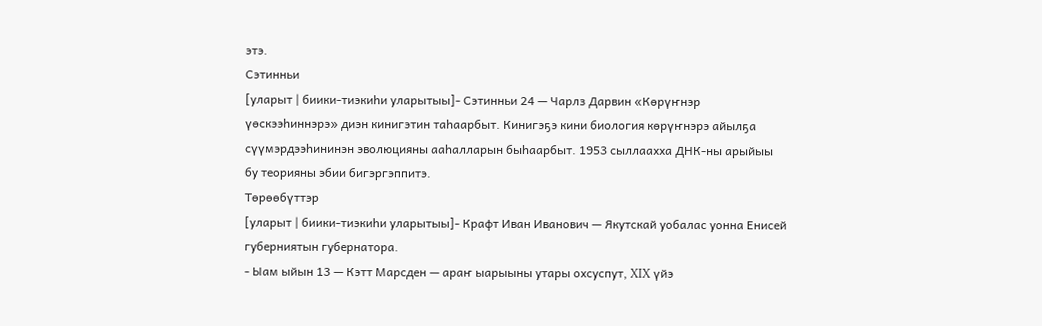этэ.
Сэтинньи
[уларыт | биики-тиэкиһи уларытыы]- Сэтинньи 24 — Чарлз Дарвин «Көрүҥнэр үөскээһиннэрэ» диэн кинигэтин таһаарбыт. Кинигэҕэ кини биология көрүҥнэрэ айылҕа сүүмэрдээһининэн эволюцияны ааһалларын быһаарбыт. 1953 сыллаахха ДНК-ны арыйыы бу теорияны эбии бигэргэппитэ.
Төрөөбүттэр
[уларыт | биики-тиэкиһи уларытыы]- Крафт Иван Иванович — Якутскай уобалас уонна Енисей губерниятын губернатора.
- Ыам ыйын 13 — Кэтт Марсден — араҥ ыарыыны утары охсуспут, XIX үйэ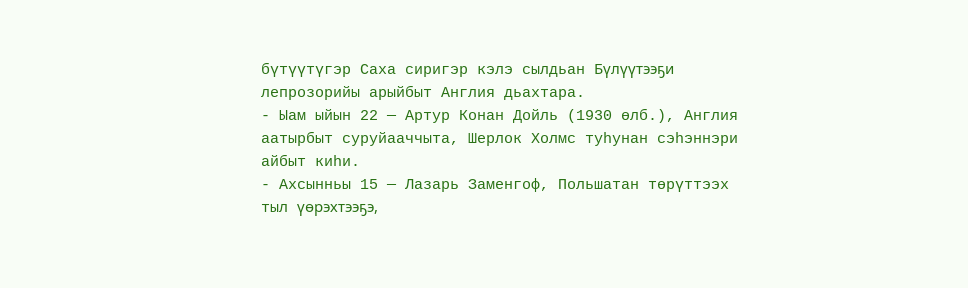бүтүүтүгэр Саха сиригэр кэлэ сылдьан Бүлүүтээҕи лепрозорийы арыйбыт Англия дьахтара.
- Ыам ыйын 22 — Артур Конан Дойль (1930 өлб.), Англия аатырбыт суруйааччыта, Шерлок Холмс туһунан сэһэннэри айбыт киһи.
- Ахсынньы 15 — Лазарь Заменгоф, Польшатан төрүттээх тыл үөрэхтээҕэ,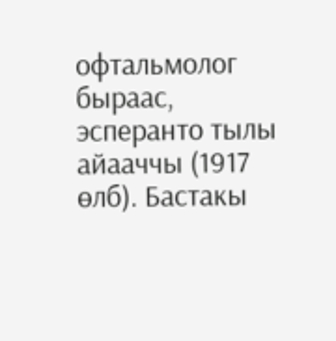офтальмолог быраас, эсперанто тылы айааччы (1917 өлб). Бастакы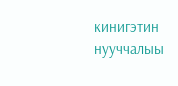кинигэтин нууччалыы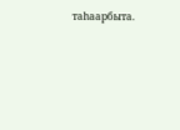таһаарбыта.